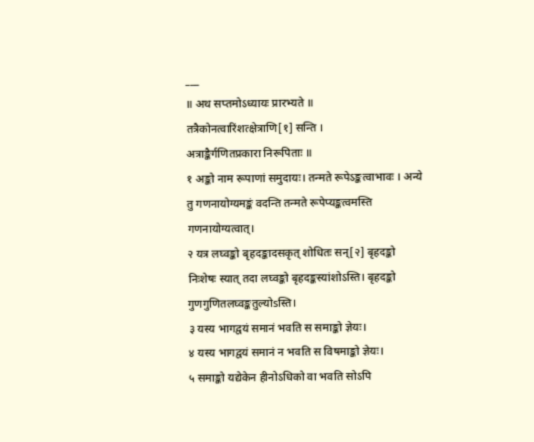___
॥ अथ सप्तमोऽध्यायः प्रारभ्यते ॥
तत्रैकोनत्वारिंशत्क्षेत्राणि[१] सन्ति ।
अत्राङ्कैर्गणितप्रकारा निरूपिताः ॥
१ अङ्को नाम रूपाणां समुदायः। तन्मते रूपेऽङ्कत्वाभावः । अन्ये तु गणनायोग्यमङ्कं वदन्ति तन्मते रूपेप्यङ्कत्वमस्ति गणनायोग्यत्वात्।
२ यत्र लघ्वङ्को बृहदङ्कादसकृत् शोधितः सन्[२] बृहदङ्को निःशेषः स्यात् तदा लघ्वङ्को बृहदङ्कस्यांशोऽस्ति। बृहदङ्को गुणगुणितलघ्वङ्कतुल्योsस्ति।
३ यस्य भागद्वयं समानं भवति स समाङ्को ज्ञेयः।
४ यस्य भागद्वयं समानं न भवति स विषमाङ्को ज्ञेयः।
५ समाङ्को यद्येकेन हीनोऽधिको वा भवति सोऽपि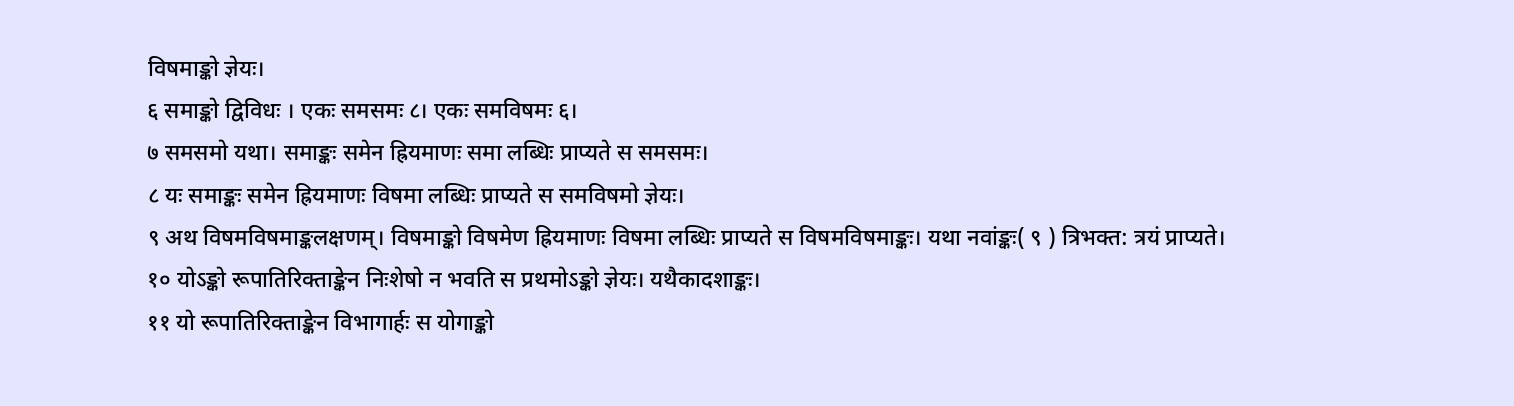विषमाङ्को ज्ञेयः।
६ समाङ्को द्विविधः । एकः समसमः ८। एकः समविषमः ६।
७ समसमो यथा। समाङ्कः समेन ह्रियमाणः समा लब्धिः प्राप्यते स समसमः।
८ यः समाङ्कः समेन ह्रियमाणः विषमा लब्धिः प्राप्यते स समविषमो ज्ञेयः।
९ अथ विषमविषमाङ्कलक्षणम्। विषमाङ्को विषमेण ह्रियमाणः विषमा लब्धिः प्राप्यते स विषमविषमाङ्कः। यथा नवांङ्कः( ९ ) त्रिभक्त: त्रयं प्राप्यते।
१० योऽङ्को रूपातिरिक्ताङ्केन निःशेषो न भवति स प्रथमोऽङ्को ज्ञेयः। यथैकादशाङ्कः।
११ यो रूपातिरिक्ताङ्केन विभागार्हः स योगाङ्को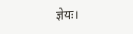ज्ञेयः।